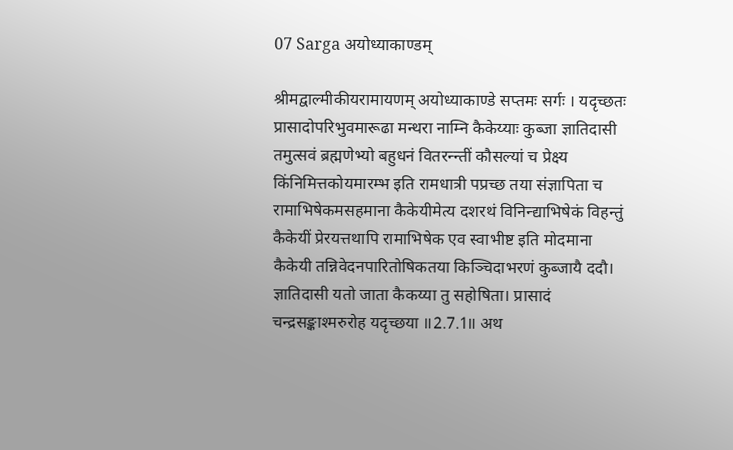07 Sarga अयोध्याकाण्डम्

श्रीमद्वाल्मीकीयरामायणम् अयोध्याकाण्डे सप्तमः सर्गः । यदृच्छतः प्रासादोपरिभुवमारूढा मन्थरा नाम्नि कैकेय्याः कुब्जा ज्ञातिदासी तमुत्सवं ब्रह्मणेभ्यो बहुधनं वितरन्न्तीं कौसल्यां च प्रेक्ष्य किंनिमित्तकोयमारम्भ इति रामधात्री पप्रच्छ तया संज्ञापिता च रामाभिषेकमसहमाना कैकेयीमेत्य दशरथं विनिन्द्याभिषेकं विहन्तुं कैकेयीं प्रेरयत्तथापि रामाभिषेक एव स्वाभीष्ट इति मोदमाना कैकेयी तन्निवेदनपारितोषिकतया किञ्चिदाभरणं कुब्जायै ददौ। ज्ञातिदासी यतो जाता कैकय्या तु सहोषिता। प्रासादं चन्द्रसङ्काश्मरुरोह यदृच्छया ॥2.7.1॥ अथ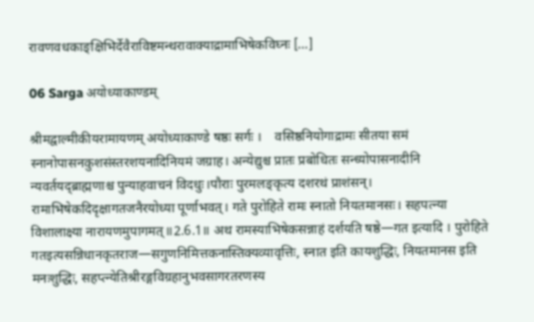रावणवधकाङ्क्षिभिर्देवैराविष्टमन्थरावाक्याद्रामाभिषेकविघ्नः […]

06 Sarga अयोध्याकाण्डम्

श्रीमद्वाल्मीकीयरामायणम् अयोध्याकाण्डे षष्ठः सर्गः ।    वसिष्ठनियोगाद्रामः सीतया समं स्नानोपासनकुशसंस्तरशयनादिनियमं जग्राह। अन्येद्युश्च प्रातः प्रबोधितः सन्ध्योपासनादीनि न्यवर्तयद्ब्राह्मणाश्च पुन्याहवाचनं विदधुः।पौराः पुरमलङ्कृत्य दशरथं प्राशंसन्। रामाभिषेकदिदृक्षागतजनैरयोध्या पूर्णाभवत्। गते पुरोहिते रामः स्नातो नियतमानसः। सहपत्न्या विशालाक्ष्या नारायणमुपागमत्॥2.6.1॥ अथ रामस्याभिषेकसन्नाहं दर्शयति षष्ठे—गत इत्यादि । पुरोहिते गतइत्यसन्निधानकृतराज—सगुणनिमित्तकनास्तिक्यव्यावृत्तिः, स्नात इति कायशुद्धिः, नियतमानस इति मनःशुद्धिः, सहप्त्न्येतिश्रीरङ्गविग्रहानुभवसागरतरणस्य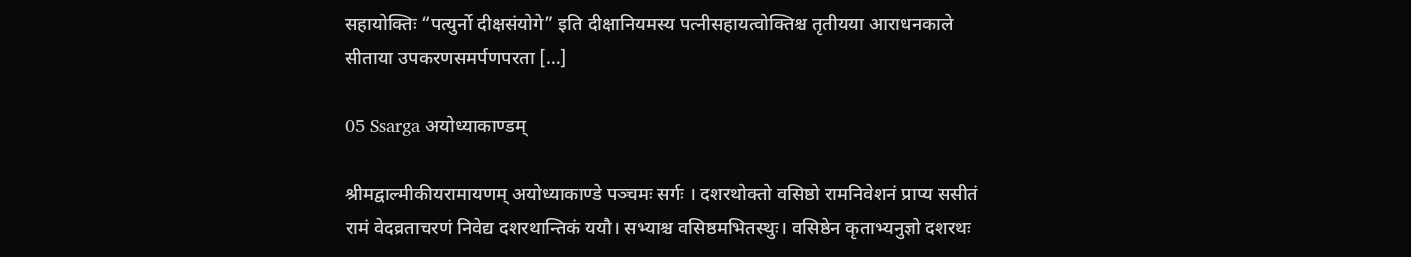सहायोक्तिः “पत्युर्नो दीक्षसंयोगे” इति दीक्षानियमस्य पत्नीसहायत्वोक्तिश्च तृतीयया आराधनकाले सीताया उपकरणसमर्पणपरता […]

05 Ssarga अयोध्याकाण्डम्

श्रीमद्वाल्मीकीयरामायणम् अयोध्याकाण्डे पञ्चमः सर्गः । दशरथोक्तो वसिष्ठो रामनिवेशनं प्राप्य ससीतं रामं वेदव्रताचरणं निवेद्य दशरथान्तिकं ययौ। सभ्याश्च वसिष्ठमभितस्थुः। वसिष्ठेन कृताभ्यनुज्ञो दशरथः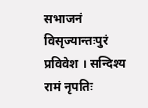सभाजनं विसृज्यान्तःपुरं प्रविवेश । सन्दिश्य रामं नृपतिः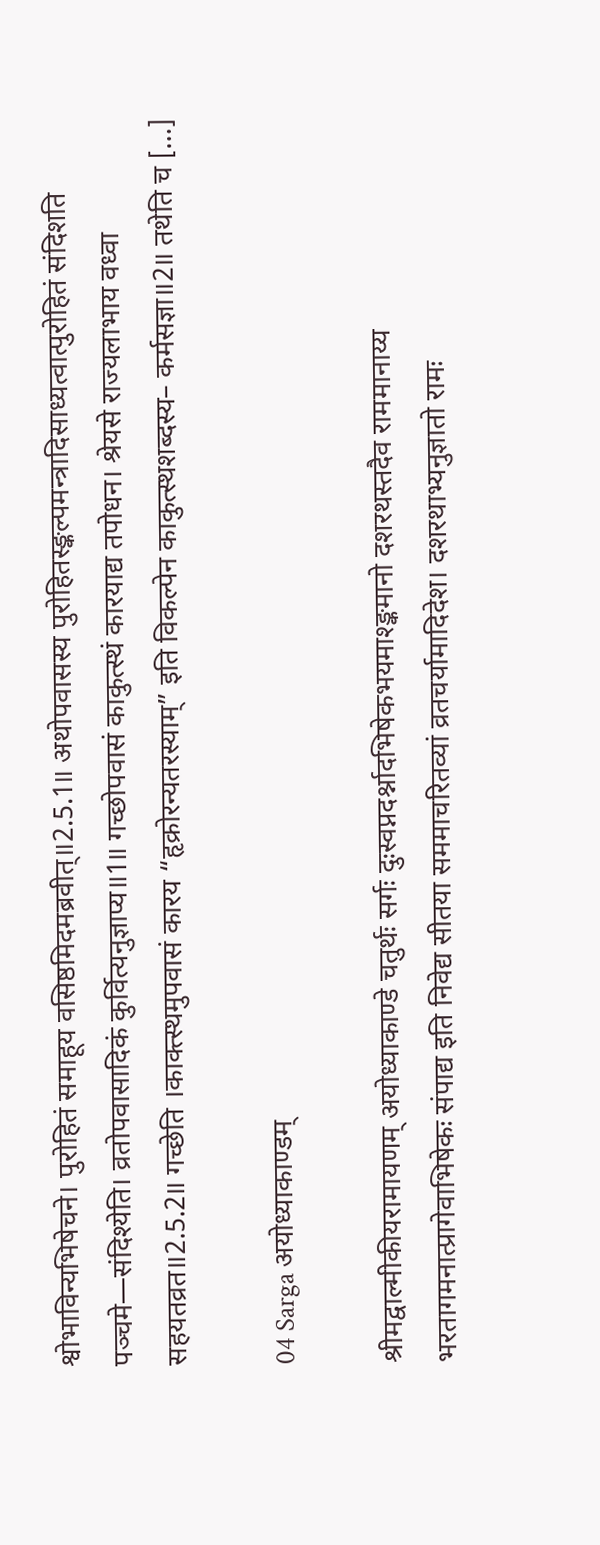श्वोभाविन्यभिषेचने। पुरोहितं समाहूय वसिष्ठमिदमब्रवीत्॥2.5.1॥ अथोपवासस्य पुरोहितस्ङ्कल्पमन्त्रादिसाध्यत्वात्पुरोहितं संदिशति पञ्चमे—संदिश्येति। व्रतोपवासादिकं कुर्वित्यनुज्ञाप्य॥1॥ गच्छोपवासं काकुत्स्थं कारयाद्य तपोधन। श्रेयसे राज्यलाभाय वध्वा सहयतव्रत॥2.5.2॥ गच्छेति ।काक्त्स्थमुपवासं कारय “हृक्रोरन्यतरस्याम्” इति विकल्पेन काकुत्स्थशब्दस्य– कर्मसज्ञा॥2॥ तथेति च […]

04 Sarga अयोध्याकाण्डम्

श्रीमद्वाल्मीकीयरामायणम् अयोध्याकाण्डे चतुर्थः सर्गः दुःस्वप्नदर्श्नादभिषेकभयमाश्ङ्कमानो दशरथस्तदैव राममानाय्य भरतागमनात्प्रागेवाभिषेकः संपाद्य इति निवेद्य सीतया सममाचरितव्यां व्रतचर्यामादिदेश। दशरथाभ्यनुज्ञातो रामः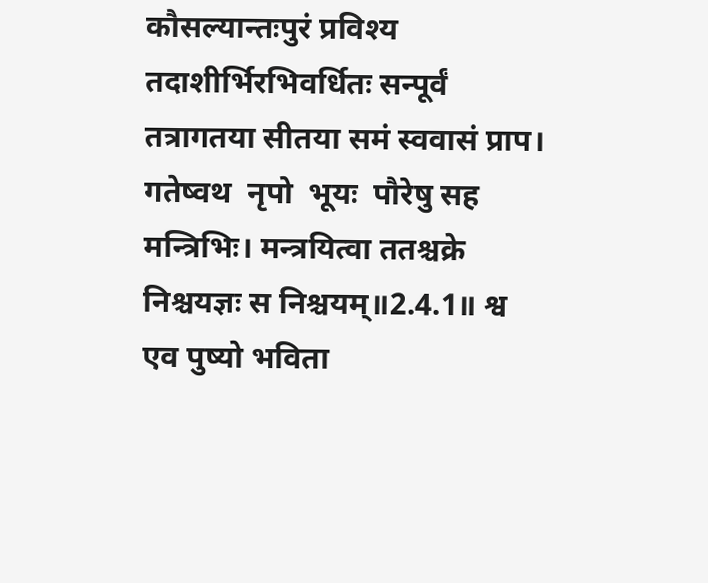कौसल्यान्तःपुरं प्रविश्य तदाशीर्भिरभिवर्धितः सन्पूर्वं तत्रागतया सीतया समं स्ववासं प्राप। गतेष्वथ  नृपो  भूयः  पौरेषु सह  मन्त्रिभिः। मन्त्रयित्वा ततश्चक्रे निश्चयज्ञः स निश्चयम्॥2.4.1॥ श्व एव पुष्यो भविता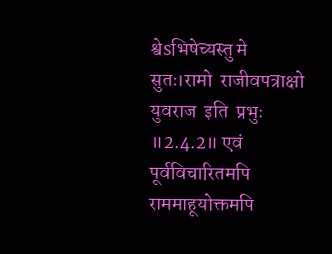श्वेsभिषेच्यस्तु मे सुतः।रामो  राजीवपत्राक्षो  युवराज  इति  प्रभुः ॥2.4.2॥ एवं पूर्वविचारितमपि राममाहूयोक्तमपि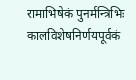रामाभिषेकं पुनर्मन्त्रिभिः कालविशेषनिर्णयपूर्वकं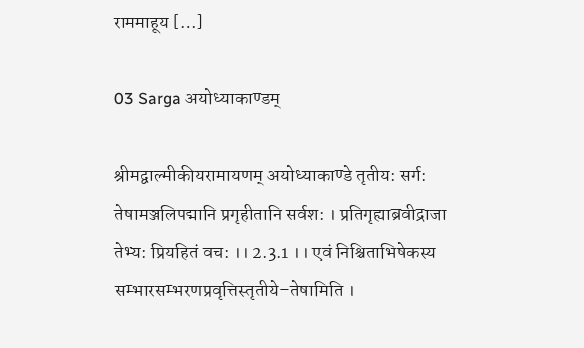राममाहूय […]

03 Sarga अयोध्याकाण्डम्

श्रीमद्वाल्मीकीयरामायणम् अयोध्याकाण्डे तृतीय: सर्ग: तेषामञ्जलिपद्मानि प्रगृहीतानि सर्वश: । प्रतिगृह्याब्रवीद्राजा तेभ्य: प्रियहितं वच: ।। 2.3.1 ।। एवं निश्चिताभिषेकस्य सम्भारसम्भरणप्रवृत्तिस्तृतीये–तेषामिति ।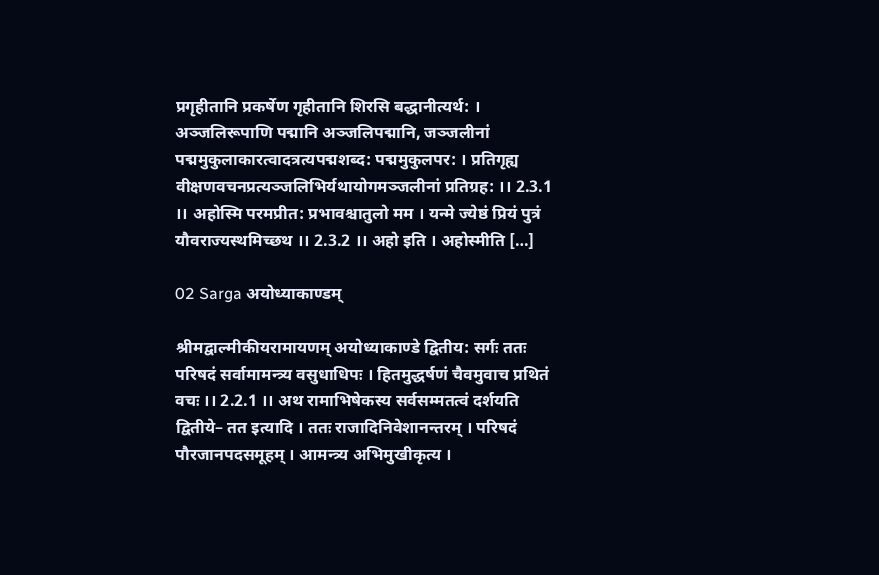प्रगृहीतानि प्रकर्षेण गृहीतानि शिरसि बद्धानीत्यर्थ: । अञ्जलिरूपाणि पद्मानि अञ्जलिपद्मानि, जञ्जलीनां पद्ममुकुलाकारत्वादत्रत्यपद्मशब्द: पद्ममुकुलपर: । प्रतिगृह्य वीक्षणवचनप्रत्यञ्जलिभिर्यथायोगमञ्जलीनां प्रतिग्रह: ।। 2.3.1 ।। अहोस्मि परमप्रीत: प्रभावश्चातुलो मम । यन्मे ज्येष्ठं प्रियं पुत्रं यौवराज्यस्थमिच्छथ ।। 2.3.2 ।। अहो इति । अहोस्मीति […]

02 Sarga अयोध्याकाण्डम्

श्रीमद्वाल्मीकीयरामायणम् अयोध्याकाण्डे द्वितीय: सर्गः ततः परिषदं सर्वामामन्त्र्य वसुधाधिपः । हितमुद्धर्षणं चैवमुवाच प्रथितं वचः ।। 2.2.1 ।। अथ रामाभिषेकस्य सर्वसम्मतत्वं दर्शयति द्वितीये– तत इत्यादि । ततः राजादिनिवेशानन्तरम् । परिषदं पौरजानपदसमूहम् । आमन्त्र्य अभिमुखीकृत्य ।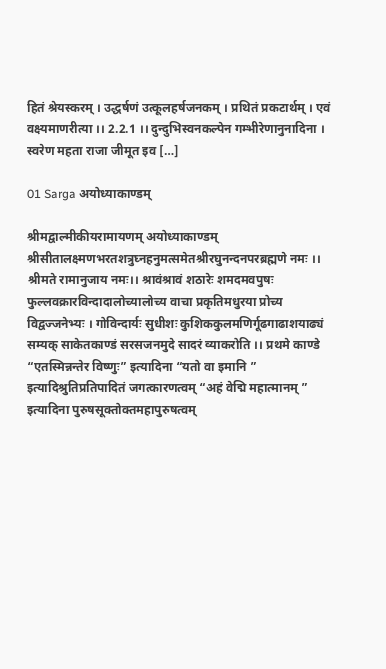हितं श्रेयस्करम् । उद्धर्षणं उत्कूलहर्षजनकम् । प्रथितं प्रकटार्थम् । एवं वक्ष्यमाणरीत्या ।। 2.2.1 ।। दुन्दुभिस्वनकल्पेन गम्भीरेणानुनादिना । स्वरेण महता राजा जीमूत इव […]

01 Sarga अयोध्याकाण्डम्

श्रीमद्वाल्मीकीयरामायणम् अयोध्याकाण्डम् श्रीसीतालक्ष्मणभरतशत्रुघ्नहनुमत्समेतश्रीरघुनन्दनपरब्रह्मणे नमः ।। श्रीमते रामानुजाय नमः।। श्रावंश्रावं शठारेः शमदमवपुषः फुल्लवक्रारविन्दादालोच्यालोच्य वाचा प्रकृतिमधुरया प्रोच्य विद्वज्जनेभ्यः । गोविन्दार्यः सुधीशः कुशिककुलमणिर्गूढगाढाशयाढ्यं सम्यक् साकेतकाण्डं सरसजनमुदे सादरं व्याकरोति ।। प्रथमे काण्डे “एतस्मिन्नन्तेर विष्णुः” इत्यादिना “यतो वा इमानि ” इत्यादिश्रुतिप्रतिपादितं जगत्कारणत्वम् “अहं वेद्मि महात्मानम् ” इत्यादिना पुरुषसूक्तोक्तमहापुरुषत्वम्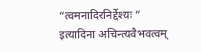“त्वमनादिरनिर्द्देश्यः ” इत्यादिना अचिन्त्यवैभवत्वम्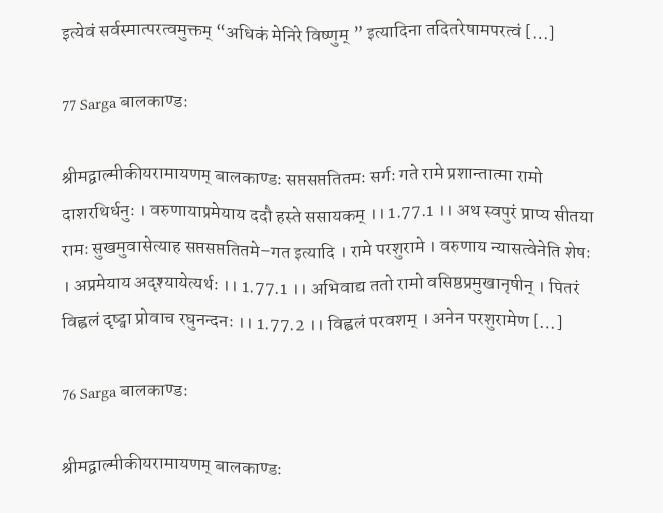इत्येवं सर्वस्मात्परत्वमुक्तम् “अधिकं मेनिरे विष्णुम् ” इत्यादिना तदितरेषामपरत्वं […]

77 Sarga बालकाण्डः

श्रीमद्वाल्मीकीयरामायणम् बालकाण्डः सप्तसप्ततितमः सर्गः गते रामे प्रशान्तात्मा रामो दाशरथिर्धनुः । वरुणायाप्रमेयाय ददौ हस्ते ससायकम् ।। 1.77.1 ।। अथ स्वपुरं प्राप्य सीतया रामः सुखमुवासेत्याह सप्तसप्ततितमे–गत इत्यादि । रामे परशुरामे । वरुणाय न्यासत्वेनेति शेषः । अप्रमेयाय अदृश्यायेत्यर्थः ।। 1.77.1 ।। अभिवाद्य ततो रामो वसिष्ठप्रमुखानृषीन् । पितरं विह्वलं दृष्ट्वा प्रोवाच रघुनन्दनः ।। 1.77.2 ।। विह्वलं परवशम् । अनेन परशुरामेण […]

76 Sarga बालकाण्डः

श्रीमद्वाल्मीकीयरामायणम् बालकाण्डः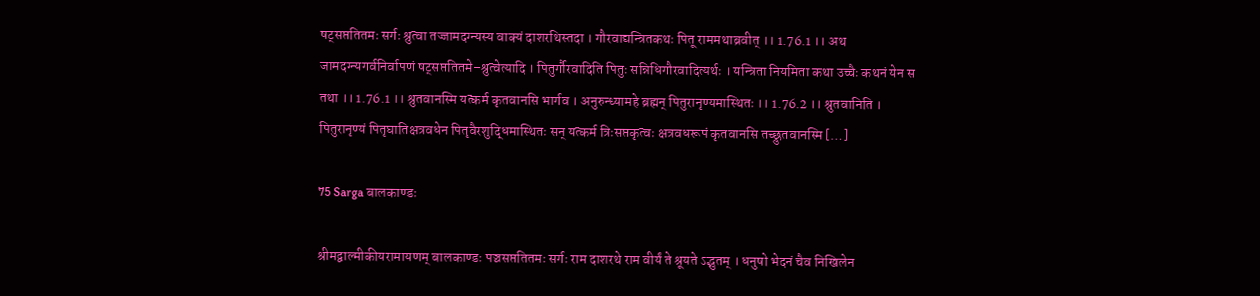षट्सप्ततितमः सर्गः श्रुत्वा तज्जामदग्न्यस्य वाक्यं दाशरथिस्तदा । गौरवाद्यन्त्रितकथः पितू राममथाब्रवीत् ।। 1.76.1 ।। अथ जामदग्न्यगर्वनिर्वापणं षट्सप्ततितमे–श्रुत्वेत्यादि । पितुर्गौरवादिति पितुः सन्निधिगौरवादित्यर्थः । यन्त्रिता नियमिता कथा उच्चैः कथनं येन स तथा ।। 1.76.1 ।। श्रुतवानस्मि यत्कर्म कृतवानसि भार्गव । अनुरुन्ध्यामहे ब्रह्मन् पितुरानृण्यमास्थितः ।। 1.76.2 ।। श्रुतवानिति । पितुरानृण्यं पितृघातिक्षत्रवधेन पितृवैरशुद्धिमास्थितः सन् यत्कर्म त्रिःसप्तकृत्वः क्षत्रवधरूपं कृतवानसि तच्छ्रुतवानस्मि […]

75 Sarga बालकाण्डः

श्रीमद्वाल्मीकीयरामायणम् बालकाण्डः पञ्चसप्ततितमः सर्गः राम दाशरथे राम वीर्यं ते श्रूयते ऽद्भुतम् । धनुषो भेदनं चैव निखिलेन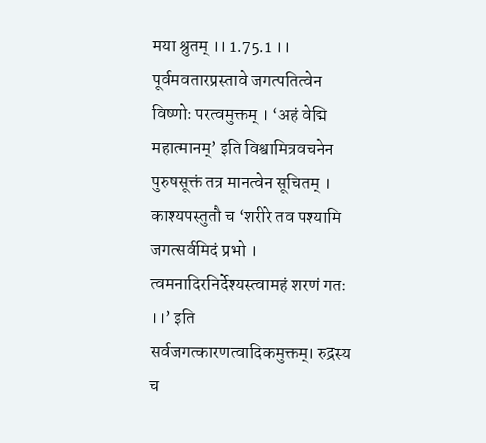मया श्रुतम् ।। 1.75.1 ।। पूर्वमवतारप्रस्तावे जगत्पतित्वेन विष्णोः परत्वमुक्तम् । ‘अहं वेद्मि महात्मानम्’ इति विश्वामित्रवचनेन पुरुषसूक्तं तत्र मानत्वेन सूचितम् । काश्यपस्तुतौ च ‘शरीरे तव पश्यामि जगत्सर्वमिदं प्रभो । त्वमनादिरनिर्देश्यस्त्वामहं शरणं गतः ।।’ इति सर्वजगत्कारणत्वादिकमुक्तम्। रुद्रस्य च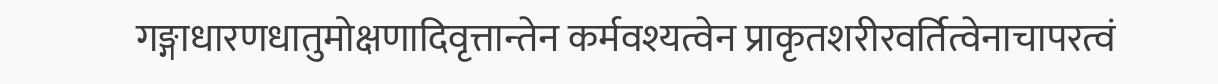गङ्गाधारणधातुमोक्षणादिवृत्तान्तेन कर्मवश्यत्वेन प्राकृतशरीरवर्तित्वेनाचापरत्वं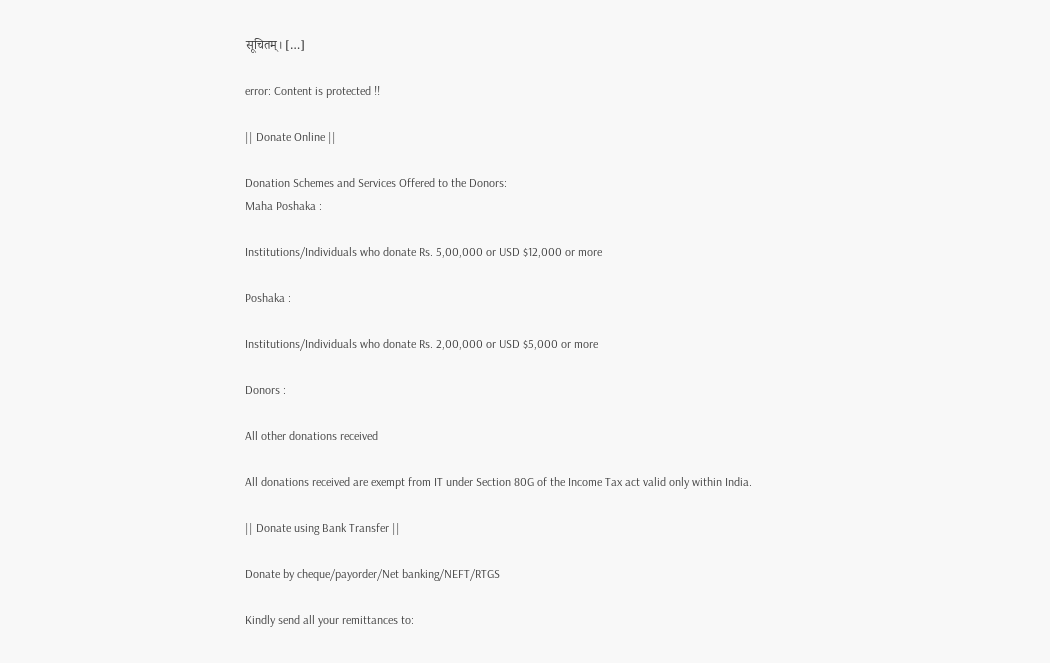सूचितम्। […]

error: Content is protected !!

|| Donate Online ||

Donation Schemes and Services Offered to the Donors:
Maha Poshaka :

Institutions/Individuals who donate Rs. 5,00,000 or USD $12,000 or more

Poshaka :

Institutions/Individuals who donate Rs. 2,00,000 or USD $5,000 or more

Donors :

All other donations received

All donations received are exempt from IT under Section 80G of the Income Tax act valid only within India.

|| Donate using Bank Transfer ||

Donate by cheque/payorder/Net banking/NEFT/RTGS

Kindly send all your remittances to: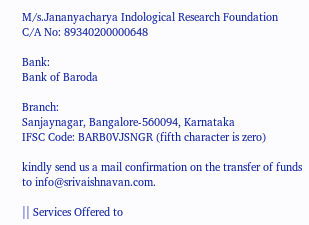M/s.Jananyacharya Indological Research Foundation
C/A No: 89340200000648

Bank:
Bank of Baroda

Branch:
Sanjaynagar, Bangalore-560094, Karnataka
IFSC Code: BARB0VJSNGR (fifth character is zero)

kindly send us a mail confirmation on the transfer of funds to info@srivaishnavan.com.

|| Services Offered to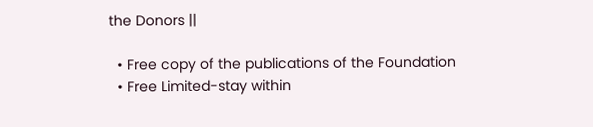the Donors ||

  • Free copy of the publications of the Foundation
  • Free Limited-stay within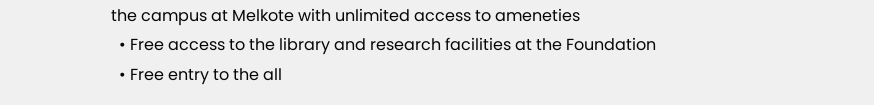the campus at Melkote with unlimited access to ameneties
  • Free access to the library and research facilities at the Foundation
  • Free entry to the all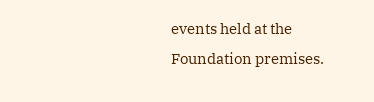events held at the Foundation premises.